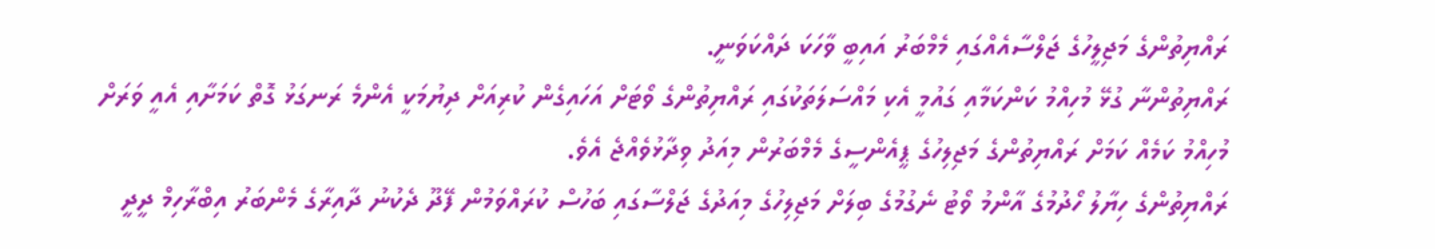ރައްޔިތުންގެ މަޖިލީހުގެ ޖަލްސާއެއްގައި މެމްބަރު އައިބީ ވާހަކަ ދައްކަވަނީ.
ރައްޔިތުންނާ ގުޅޭ މުހިއްމު ކަންކަމާއި ގައުމީ އެކި މައްސަލަތަކުގައި ރައްޔިތުންގެ ވޯޓަށް އަހައިގެން ކުރިއަށް ދިޔުމަކީ އެންމެ ރަނގަޅު ގޮތް ކަމަށާއި އެއީ ވަރަށް މުހިއްމު ކަމެއް ކަމަށް ރައްޔިތުންގެ މަޖިލިހުގެ ޕީއެންސީގެ މެމްބަރުން މިއަދު ވިދާޅުވެއްޖެ އެވެ.
ރައްޔިތުންގެ ހިޔާލު ހޯދުމުގެ އާންމު ވޯޓު ނެގުމުގެ ބިލަށް މަޖިލިހުގެ މިއަދުގެ ޖަލްސާގައި ބަހުސް ކުރައްވަމުން ފޭދޫ ދެކުނު ދާއިރާގެ މެންބަރު އިބްރާހިމް ދީދީ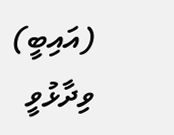(އައިބީ) ވިދާޅުވީ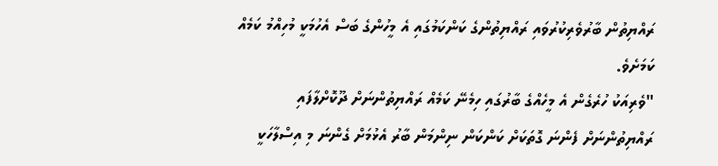ރައްޔިތުން ބާރުވެރިކުރުވައި ރައްޔިތުންގެ ކަންކަމުގައި އެ މީހުންގެ ބަސް އެހުމަކީ މުހިއްމު ކަމެއް ކަމަށެވެ.
"ވެރިއަކު ހުރެގެން އެ މީހެއްގެ ބާރުގައި ހިމެނޭ ކަމެއް ރައްޔިތުންނަށް ދޫކޮށްލާފައި ރައްޔިތުންނަށް ފެންނަ ގޮތަކަށް ކަންކަން ނިންމަން ބާރު އެޅުމަށް ގެންނަ މި އިސްލާހަކީ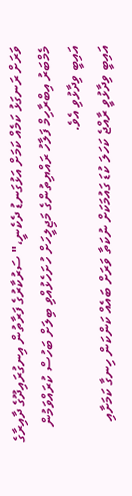ވަރަށް ރަނގަޅު ކަމެއް ކަމަށް އަޅުގަނޑު ދެކެނީ،" ސަރުކާރުގެ ފަރާތުން އިނގުރައިދޫގެ ދާއިރާގެ މެމްބަރު އިބްރާހިމް ފަލާހު ރައްޔިތުންގެ މަޖިލީހަށް ހުށަހެޅުއްވި ބިލަށް ބަހުސް ކުރައްވަމުން އައިބީ ވިދާޅުވި އެވެ.
އައިބީ ވިދާޅުވީ ރާއްޖެ ކަހަލަ ކުޑަ ގައުމަކަށް ނުކަތާ ވަރަށް ބައެއް ކަންކަން ހިނގާ ކަމަށާއި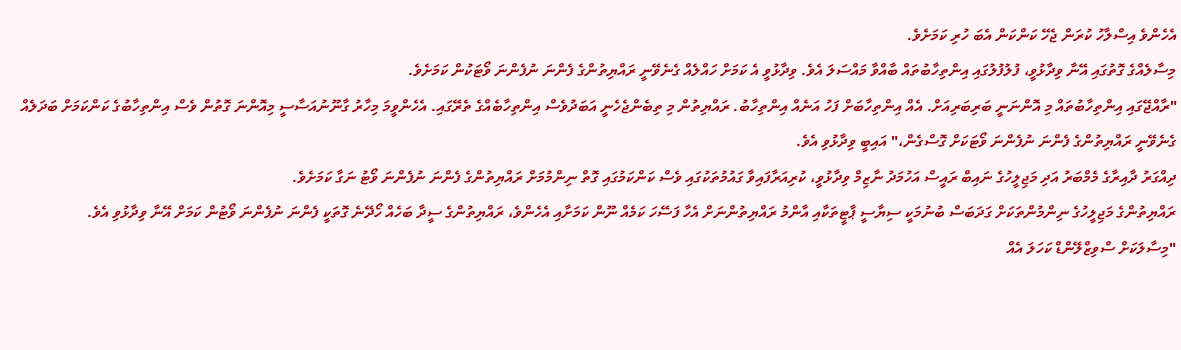އެހެންވެ އިސްލާހު ކުރަން ޖެހޭ ކަންކަން އެބަ ހުރި ކަމަށެވެ.
މިސާލެއްގެ ގޮތުގައި އޭނާ ވިދާޅުވީ، ފުލުފުލުގައި އިންތިހާބުތައް ބާއްވާ މައްސަލަ އެވެ. ވިދާޅުވީ އެ ކަމަށް ހައްލެއް ގެނެވޭނީ ރައްޔިތުންގެ ފެންނަ ނުފެންނަ ވޯޓަކުން ކަމަށެވެ.
"ރާއްޖޭގައި އިންތިހާބުތައް މި އޮންނަނީ ބަރިބަރިއަށް. އެއް އިންތިހާބަށް ފަހު އަނެއް އިންތިހާބު. ރައްޔިތުން މި ތިބެންޖެހެނީ އަބަދުވެސް އިންތިހާބެއްގެ ތެރޭގައި. އެހެންވީމަ މިހާރު ގާނޫނުއަސާސީ މިއޮންނަ ގޮތުން ވެސް އިންތިހާބުގެ ކަންކަމަށް ބަދަލެއް ގެނެވޭނީ ރައްޔިތުންގެ ފެންނަ ނުފެންނަ ވޯޓަކަށް ގޮސްގެން،" އައިބީ ވިދާޅުވި އެވެ.
ދިއްގަރު ދާއިރާގެ މެމްބަރު އަދި މަޖިލީހުގެ ނައިބް ރައީސް އަހުމަދު ނާޒިމް ވިދާޅުވީ، ކުރިއަރާފައިވާ ގައުމުތަކުގައި ވެސް ކަންކަމުގައި ގޮތް ނިންމުމަށް ރައްޔިތުންގެ ފެންނަ ނުފެންނަ ވޯޓު ނަގާ ކަމަށެވެ.
ރައްޔިތުންގެ މަޖިލީހުގެ ނިންމުންތަކަށް ގަދަބަސް ބުނުމަކީ ސިޔާސީ ޕާޓީތަކާއި އާންމު ރައްޔިތުންނަށް އެހާ ފަސޭހަ ކަމެއް ނޫން ކަމަށާއި އެހެންވެ، ރައްޔިތުންގެ ސީދާ ބަހެއް ހޯދޭނެ ގޮތަކީ ފެންނަ ނުފެންނަ ވޯޓުން ކަމަށް އޭނާ ވިދާޅުވި އެވެ.
"މިސާލަކަށް ސްވިޒްލޭންޑް ކަހަލަ އެއް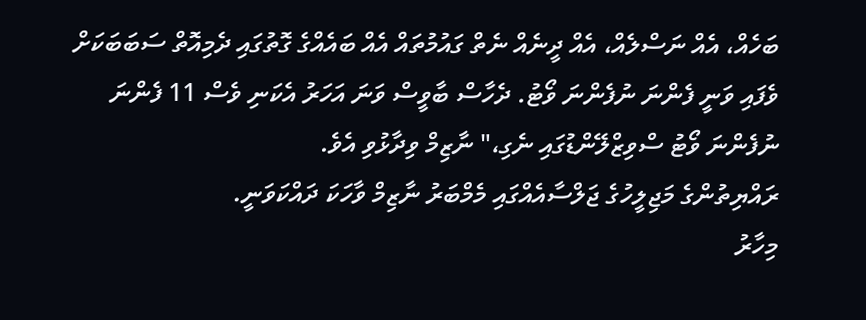ބަހެއް، އެއް ނަސްލެއް، އެއް ދީނެއް ނެތް ގައުމުތައް އެއް ބައެއްގެ ގޮތުގައި ދެމިއޮތް ސަބަބަކަށް ވެފައި ވަނީ ފެންނަ ނުފެންނަ ވޯޓު. ދެހާސް ބާވީސް ވަނަ އަހަރު އެކަނި ވެސް 11 ފެންނަ ނުފެންނަ ވޯޓު ސްވިޒްލޭންޑުގައި ނެގި،" ނާޒިމް ވިދާޅުވި އެވެ.
ރައްޔިތުންގެ މަޖިލީހުގެ ޖަލްސާއެއްގައި މެމްބަރު ނާޒިމް ވާހަކަ ދައްކަވަނީ.
މިހާރު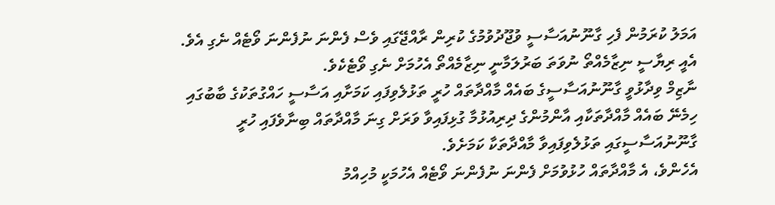އަމަލު ކުރަމުން ފެހި ގާނޫނުއަސާސީ ވުޖޫދުވުމުގެ ކުރިން ރާއްޖޭގައި ވެސް ފެންނަ ނުފެންނަ ވޯޓެއް ނެގި އެވެ. އެއީ ރިޔާސީ ނިޒާމެއްތޯ ނުވަތަ ބަރުލަމާނީ ނިޒާމެއްތޯ އެހުމަށް ނެގި ވޯޓެކެވެ.
ނާޒިމް ވިދާޅުވީ ގާނޫނުއަސާސީގެ ބައެއް މާއްދާތައް ހުރީ ތަޅުލެވިފައި ކަމަށާއި އަސާސީ ހައްގުތަކުގެ ބާބުގައި ހިމެނޭ ބައެއް މާއްދާތަކާއި އާންމުންގެ ދިރިއުޅުމާ ގުޅިފައިވާ ވަރަށް ގިނަ މާއްދާތައް ބިނާވެފައި ހުރީ ގާނޫނުއަސާސީގައި ތަޅުލެވިފައިވާ މާއްދާތަކާ ކަމަށެވެ.
އެހެންވެ، އެ މާއްދާތައް ހުޅުވުމަށް ފެންނަ ނުފެންނަ ވޯޓެއް އެހުމަކީ މުހިއްމު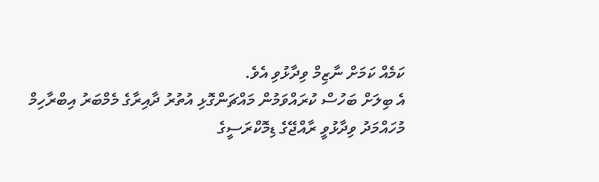ކަމެއް ކަމަށް ނާޒިމް ވިދާޅުވި އެވެ.
އެ ބިލަށް ބަހުސް ކުރައްވަމުން މައްޗަންގޮޅި އުތުރު ދާއިރާގެ މެމްބަރު އިބްރާހިމް މުހައްމަދު ވިދާޅުވީ ރާއްޖޭގެ ޑިމޮކްރަސީގެ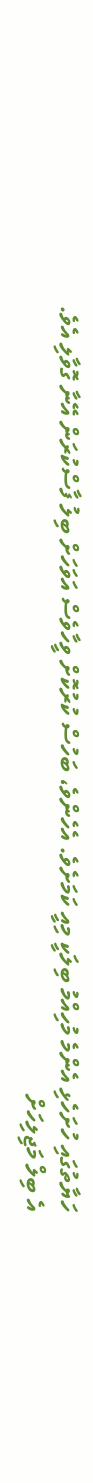ހަޔާތުގައި ހުށަހެޅި އެންމެ މުހިއްމު ބިލަކީ މިއީ ކަމަށެވެ. އެހެންވެ، ބަހުސް ކުރުކޮށް ވީހާވެސް އަވަހަށް ބިލު ފާސްކުރަން އޭނާ ގޮވާލި އެވެ.
އެ ބިލް މަޖިލިހަށް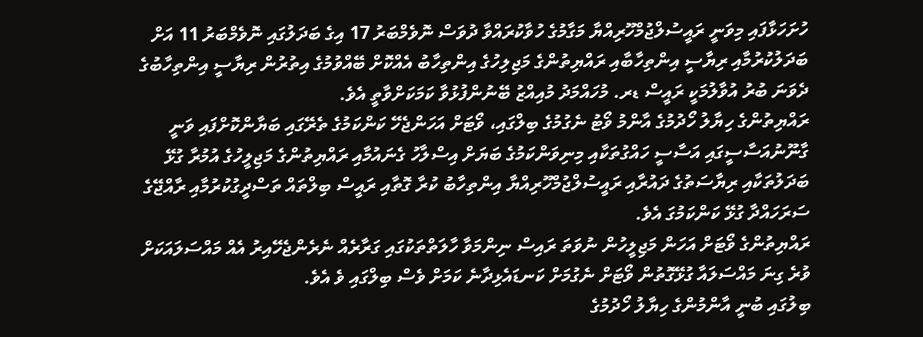ހުށަހަޅާފައި މިވަނީ ރައީސުލްޖުމްހޫރިއްޔާ މަގާމުގެ ހުވާކުރައްވާ ދުވަސް ނޮވެމްބަރު 17 އިގެ ބަދަލުގައި ނޮވެމްބަރު 11 އަށް ބަދަލުކުރުމާއި ރިޔާސީ އިންތިހާބާއި ރައްޔިތުންގެ މަޖިލިހުގެ އިންތިހާބު އެއްކޮށް ބޭއްވުމުގެ އިތުރުން ރިޔާސީ އިންތިހާބުގެ ދެވަނަ ބުރު އުވާލުމަކީ ރައީސް ޑރ. މުހައްމަދު މުއިއްޒު ބޭނުންފުޅުވާ ކަމަކަށްވާތީ އެވެ.
ރައްޔިތުންގެ ހިޔާލު ހޯދުމުގެ އާންމު ވޯޓު ނެގުމުގެ ބިލްގައި، ވޯޓަށް އަހަންޖެހޭ ކަންކަމުގެ ތެރޭގައި ބަޔާންކޮށްފައި ވަނީ ގާނޫނުއަސާސީގައި އަސާސީ ހައްގުތަކާއި މިނިވަންކަމުގެ ބަޔަށް އިސްލާހު ގެނައުމާއި ރައްޔިތުންގެ މަޖިލީހުގެ އުމުރާ ގުޅޭ ބަދަލުތަކާއި ރިޔާސަތުގެ ދައުރާއި ރައީސުލްޖުމްހޫރިއްޔާ އިންތިހާބު ކުރާ ގޮތާއި ރައީސް ބިލްތައް ތަސްދީގުކުރުމާއި ރާއްޖޭގެ ސަރަހައްދާ ގުޅޭ ކަންކަމުގަ އެވެ.
ރައްޔިތުންގެ ވޯޓަށް އަހަން މަޖިލީހުން ނުވަތަ ރައިސް ނިންމަވާ ހާލަތްތަކުގައި ގަރާރެއް ނެރެންޖެހޭއިރު އެއް މައްސަލައަކަށް ވުރެ ގިނަ މައްސަލައާ ގުޅޭގޮތުން ވޯޓަށް ނެގުމަށް ކަނޑައެޅިދާނެ ކަމަށް ވެސް ބިލްގައި ވެ އެވެ.
ބިލުގައި ބުނީ އާންމުންގެ ހިޔާލު ހޯދުމުގެ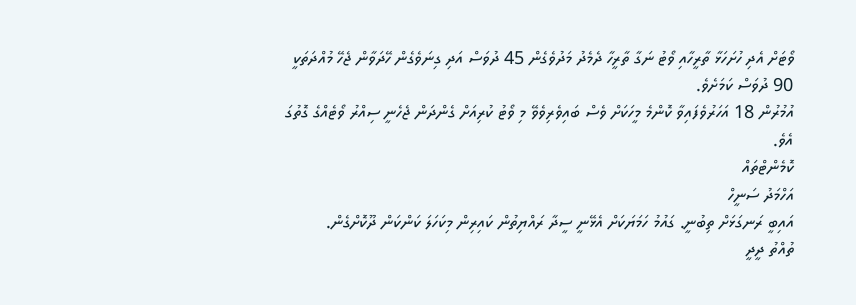ވޯޓަށް އެދި ހުށަހަޅާ ތާރީހާއި ވޯޓު ނަގާ ތާރީހާ ދެމެދު މަދުވެގެން 45 ދުވަސް އަދި ގިނަވެގެން ހޭދަވާން ޖެހޭ މުއްދަތަކީ 90 ދުވަސް ކަމަށެވެ.
އުމުރުން 18 އަހަރުވެފައިވާ ކޮންމެ މީހަކަށް ވެސް ބައިވެރިވެވޭ މި ވޯޓު ކުރިއަށް ގެންދަން ޖެހެނީ ސިއްރު ވޯޓެއްގެ ގޮތުގަ އެވެ.
ކޮމެންޓްތައް
އަހްމަދު ސަނީހް
އައިބީ ރަނގަޅަށް ތިބުނީ. ގައުމު ހަމަޔަކަށް އެޅޭނީ ސީދާ ރައްޔިތުން ކައިރިން މިކަހަލަ ކަންކަން ދޫކޮށްގެން.
ތުއްތު ދީދީ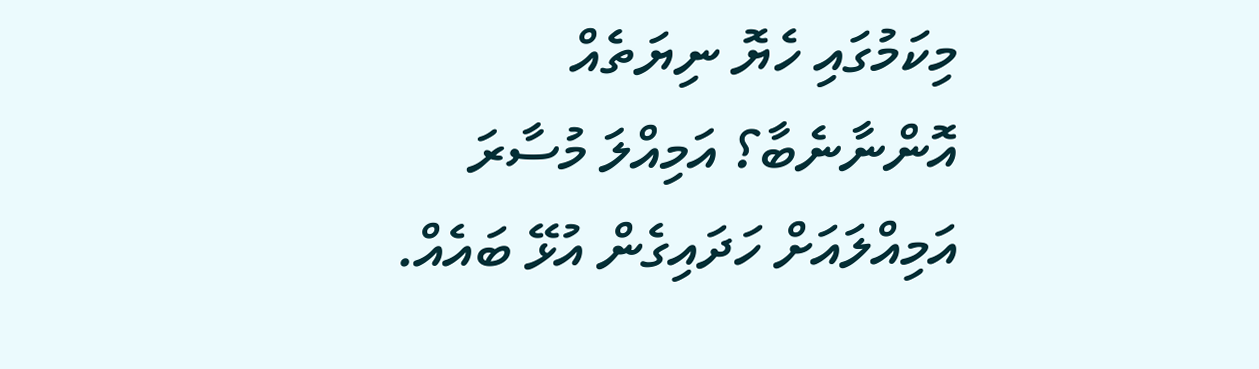މިކަމުގައި ހެޔޮ ނިޔަތެއް އޮންނާނެބާ؟ އަމިއްލަ މުސާރަ އަމިއްލައަށް ހަދައިގެން އުޅޭ ބައެއް.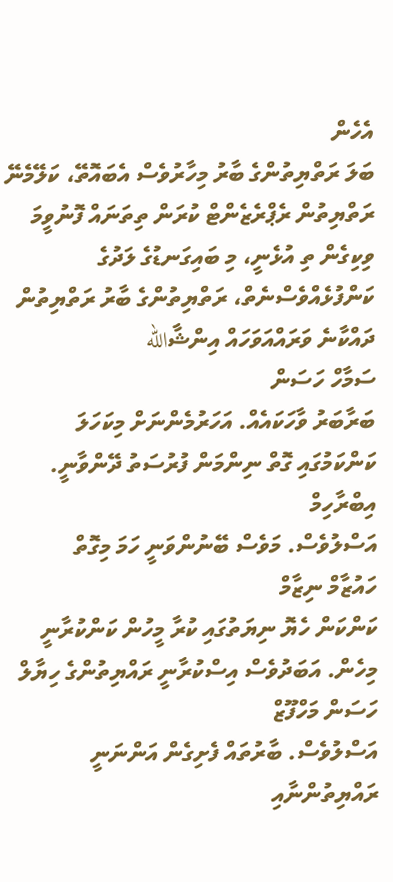އެހެން
ބަލަ ރަތްޔިތުންގެ ބާރު މިހާރުވެސް އެބައޮތޭ، ކަލޭމެނޭ ރަތްޔިތުން ރެޕްރެޒެންޓް ކުރަން ތިތަނައް ފޮނުވީމަ ވިކިގެން ތި އުޅެނީ، މި ބައިގަނޑުގެ ލަދުގެ ކަންފުޅެއްވެސްނެތް، ރަތްޔިތުންގެ ބާރު ރަތްޔިތުން ދައްކާނެ ވަރައްއަވަހައް އިންޝާالله
ސަމާހް ހަސަން
ބަރާބަރު ވާހަކައެއް. އަހަރުމެންނަށް މިކަހަލަ ކަންކަމުގައި ގޮތް ނިންމަން ފުރުސަތު ދޭންވާނީ.
އިބްރާހިމް
އަސްލުވެސް. މަވެސް ބޭނުންވަނީ ހަމަ މިގޮތް
ހައުޒާމް ނިޒާމް
ކަންކަން ހެޔޮ ނިޔަތުގައި ކުރާ މީހުން ކަންކުރާނީ މިހެން. އަބަދުވެސް އިސްކުރާނީ ރައްޔިތުންގެ ހިޔާލް
ހަސަން މަހްފޫޒް
އަސްލުވެސް. ބާރުތައް ފެށިގެން އަންނަނީ ރައްޔިތުންނާއި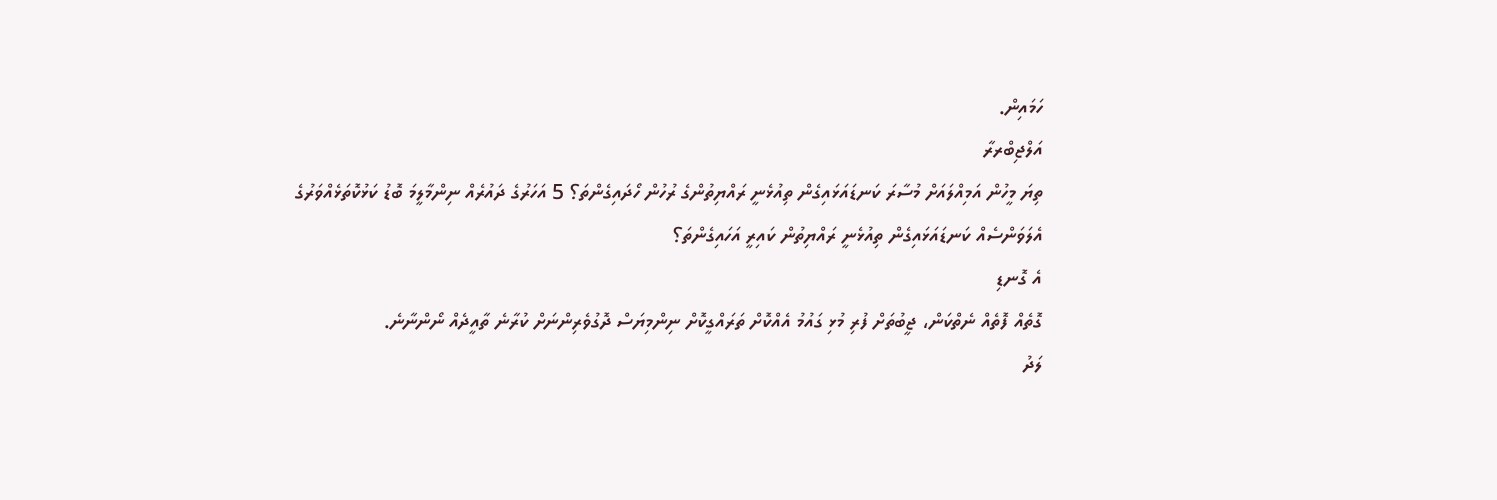ހަމައިން.
އަލްޖިބްރރާ
ތިޔަ މީހުން އަމިއްލައަށް މުސާރަ ކަނޑައަޅައިގެން ތިއުޅެނީ ރައްޔިތުންގެ ރުހުން ހޯދައިގެންތަ؟ 5 އަހަރުގެ ދައުރެއް ނިންމާލީމަ ބޮޑު ކަޅުކޮތަޅެއްވަރުގެ އެލަވަންސެއް ކަނޑައަޅައިގެން ތިއުޅެނީ ރައްޔިތުން ކައިރީ އަހައިގެންތަ؟
އެ ގޮނޑި
ގޮތެއް ފޮތެއް ނެތްކަން، ޖީބުތަށް ފުރި މުޅި ގައުމު އެއްކޮށް ތަރައްގީކޮށް ނިންމިޔަސް ދޮގުވެރިންނަށް ކުރާނެ ތާއީދެއް ނޯންނާނެ.
ލަދު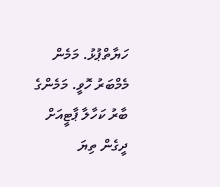ހަޔާތްޕުޅު. މަމެން މެމްބަރު ހޮވީ. މަމެންގެ ބާރު ކަހާލާ ޕާޓީއަށް ދީގެން ތިޔަ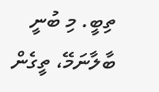ތިބީ. މި ބުނީ ބާލާނަމޭ، ތީގެން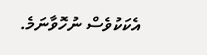އެކަކުވެސް ނުހޮވާނަމެ.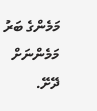މަމެންގެ ބަރު މަމެންނަށް ދޭށޭ.